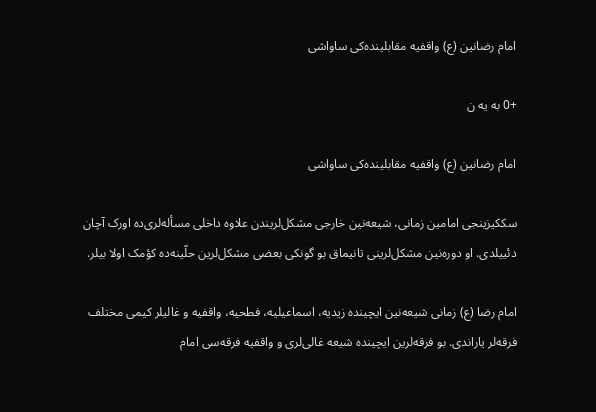امام رضانین (ع) واقفیه مقابلینده‌کی ساواشی

+0 به یه ن

امام رضانین (ع) واقفیه مقابلینده‌کی ساواشی

سککیزینجی امامین زمانی، شیعه‌نین خارجی مشکل‌لریندن علاوه داخلی مسأله‌لری‌ده اورک آچان دئییلدی. او دوره‌نین مشکل‌لرینی تانیماق بو گونکی بعضی مشکل‌لرین حلّینه‌ده کؤمک اولا بیلر.

امام رضا (ع) زمانی شیعه‌نین ایچینده زیدیه، اسماعیلیه، فطحیه، واقفیه و غالیلر کیمی مختلف فرقه‌لر یاراندی. بو فرقه‌لرین ایچینده شیعه غالی‌لری و واقفیه فرقه‌سی امام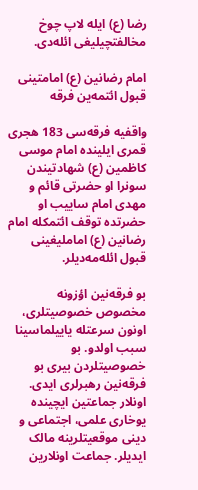رضا (ع) ایله لاپ چوخ مخالفتچیلیغی ائله‌دی.

امام رضانین (ع) امامتینی قبول ائتمه‌ین فرقه

واقفیه فرقه‌سی 183 هجری قمری ایلینده امام موسی کاظمین (ع) شهادتیندن سونرا او حضرتی قائم و مهدی امام ساییب او حضرتده توقف ائتمکله امام رضانین (ع) اماملیغینی قبول ائله‌مه‌دیلر.

بو فرقه‌نین اؤزونه مخصوص خصوصیتلری، اونون سرعتله یاییلماسینا سبب اولدو. بو خصوصیتلردن بیری بو فرقه‌نین رهبرلری ایدی. اونلار جماعتین ایچینده یوخاری علمی، اجتماعی و دینی موقعیتلرینه مالک ایدیلر. جماعت اونلارین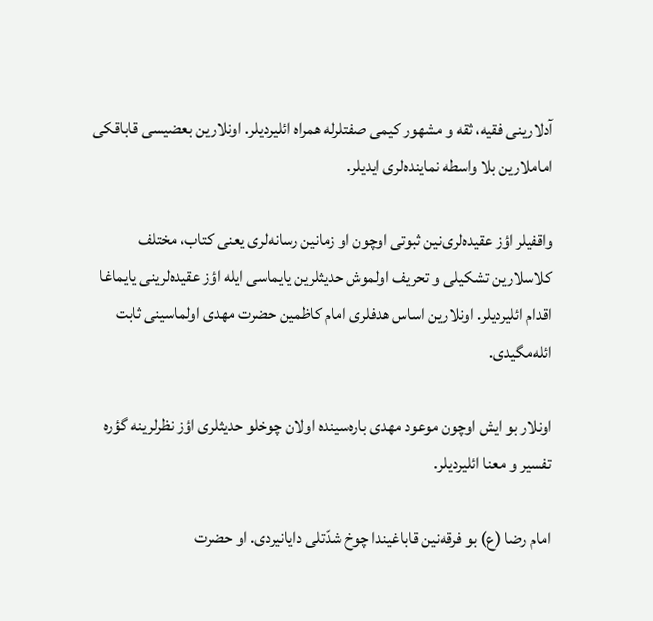آدلارینی فقیه، ثقه و مشهور کیمی صفتلرله همراه ائلیردیلر. اونلارین بعضیسی قاباقکی اماملارین بلا واسطه نماینده‌لری ایدیلر.

واقفیلر اؤز عقیده‌لری‌نین ثبوتی اوچون او زمانین رسانه‌لری یعنی کتاب، مختلف کلاسلارین تشکیلی و تحریف اولموش حدیثلرین یایماسی ایله اؤز عقیده‌لرینی یایماغا اقدام ائلیردیلر. اونلارین اساس هدفلری امام کاظمین حضرت مهدی اولماسینی ثابت ائله‌مگیدی.

اونلار بو ایش اوچون موعود مهدی باره‌سینده اولان چوخلو حدیثلری اؤز نظرلرینه گؤره تفسیر و معنا ائلیردیلر.

امام رضا (ع) بو فرقه‌نین قاباغیندا چوخ شدّتلی دایانیردی. او حضرت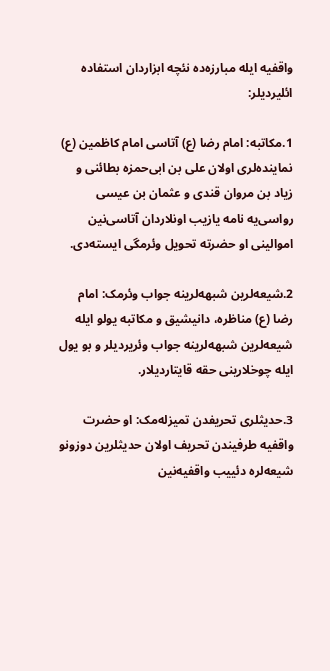واقفیه ایله مبارزه‌ده نئچه ابزاردان استفاده ائلیردیلر:

1.مکاتبه: امام رضا (ع) آتاسی امام کاظمین (ع) نماینده‌لری اولان علی بن ابی‌حمزه بطائنی و زیاد بن مروان قندی و عثمان بن عیسی رواسی‌یه نامه یازیب اونلاردان آتا‌سی‌نین اموالینی او حضرته تحویل وئرمگی ایسته‌دی.

2.شیعه‌لرین شبهه‌لرینه جواب وئرمک: امام رضا (ع) مناظره، دانیشیق و مکاتبه یولو ایله شیعه‌لرین شبهه‌لرینه جواب وئریردیلر و بو یول ایله چوخلارینی حقه قایتاردیلار.

3.حدیثلری تحریفدن تمیزله‌مک: او حضرت واقفیه طرفیندن تحریف اولان حدیثلرین دوزونو شیعه‌لره دئییب واقفیه‌نین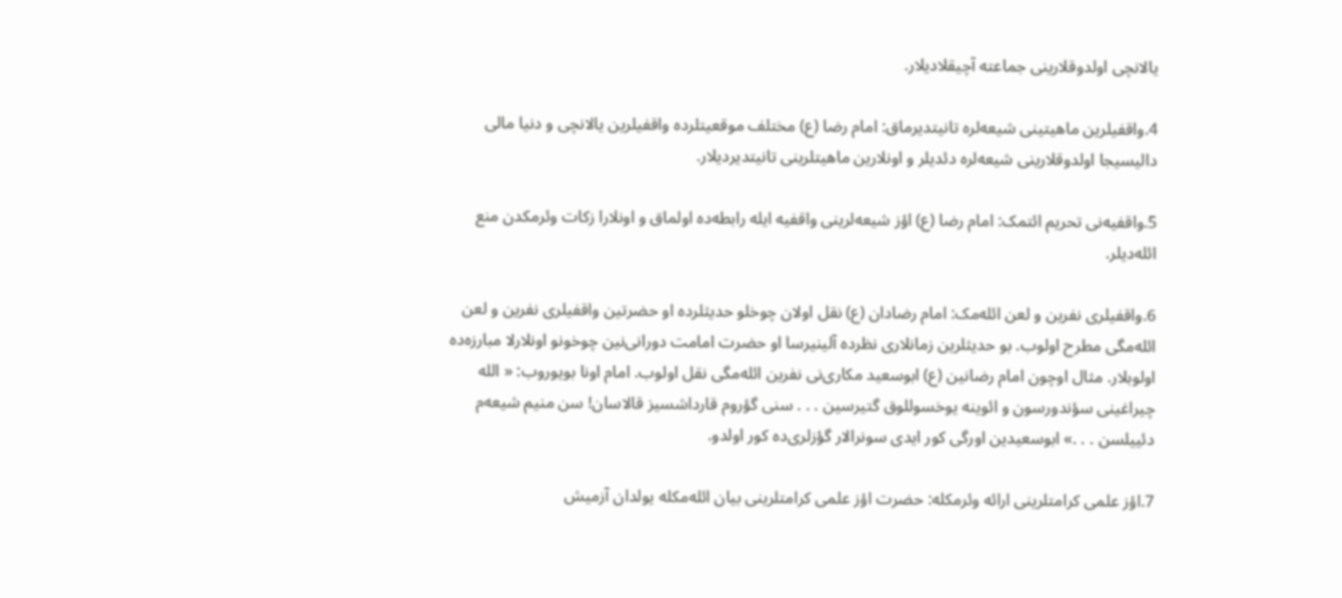یالانچی اولدوقلارینی جماعته آچیقلادیلار.

4.واقفیلرین ماهیتینی شیعه‌لره تانیتدیرماق: امام رضا (ع) مختلف موقعیتلرده واقفیلرین یالانچی و دنیا مالی دالیسیجا اولدوقلارینی شیعه‌لره دئدیلر و اونلارین ماهیتلرینی تانیتدیردیلار.

5.واقفیه‌نی تحریم ائتمک: امام رضا (ع) اؤز شیعه‌لرینی واقفیه‌ ایله رابطه‌ده اولماق و اونلارا زکات وئرمکدن منع ائله‌دیلر.

6.واقفیلری نفرین و لعن ائله‌مک: امام رضادان (ع) نقل اولان چوخلو حدیثلرده او حضرتین واقفیلری نفرین و لعن ائله‌مگی مطرح اولوب. بو حدیثلرین زمانلاری نظرده آلینیرسا او حضرت امامت دورانی‌نین چوخونو اونلارلا مبارزه‌ده‌ اولوبلار. مثال اوچون امام رضانین (ع) ابوسعید مکاری‌نی نفرین ائله‌مگی نقل اولوب. امام اونا بویوروب: « الله چیراغینی سؤندورسون و ائوینه یوخسوللوق گتیرسین . . . سنی گؤروم قارداشسیز قالاسان! سن منیم شیعه‌م دئییلسن . . .» ابوسعیدین اورگی کور ایدی سونرالار گؤزلری‌ده کور اولدو.

7.اؤز علمی کرامتلرینی ارائه وئرمکله: حضرت اؤز علمی کرامتلرینی بیان ائله‌مکله یولدان آزمیش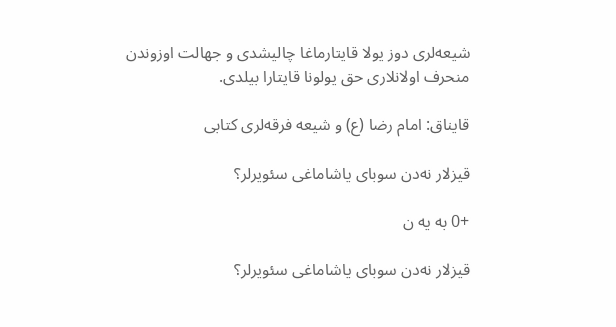شیعه‌لری دوز یولا قایتارماغا چالیشدی و جهالت اوزوندن منحرف اولانلاری حق یولونا قایتارا بیلدی.

قایناق: امام رضا (ع) و شیعه فرقه‌لری کتابی

قیزلار نه‌دن سوبای یاشاماغی سئویرلر؟

+0 به یه ن

قیزلار نه‌دن سوبای یاشاماغی سئویرلر؟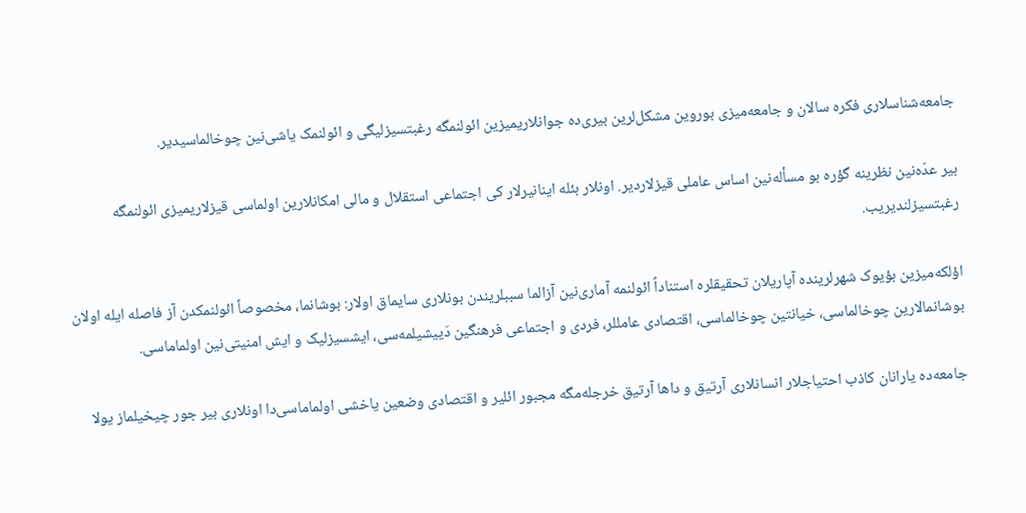جامعه‌شناسلاری فکره سالان و جامعه‌میزی بوروین مشکل‌لرین بیری‌ده جوانلاریمیزین ائولنمگه رغبتسیزلیگی و ائولنمک یاشی‌نین چوخالماسیدیر.

بیر عدّه‌نین نظرینه گؤره بو مسأله‌نین اساس عاملی قیزلاردیر. اونلار بئله اینانیرلار کی اجتماعی استقلال و مالی امکانلارین اولماسی قیزلاریمیزی ائولنمگه رغبتسیزلندیریب.

اؤلکه‌میزین بؤیوک شهرلرینده آپاریلان تحقیقلره استناداً ائولنمه آماری‌نین آزالما سببلریندن بونلاری سایماق اولار: بوشانما، مخصوصاً ائولنمکدن آز فاصله ایله اولان بوشانمالارین چوخالماسی، خیانتین چوخالماسی، اقتصادی عامللر، فردی و اجتماعی فرهنگین دَییشیلمه‌سی، ایشسیزلیک و ایش امنیتی‌نین اولماماسی.

جامعه‌ده یارانان کاذب احتیاجلار انسانلاری آرتیق و داها آرتیق خرجله‌مگه مجبور ائلیر و اقتصادی وضعین یاخشی اولماماسی‌دا اونلاری بیر جور چیخیلماز یولا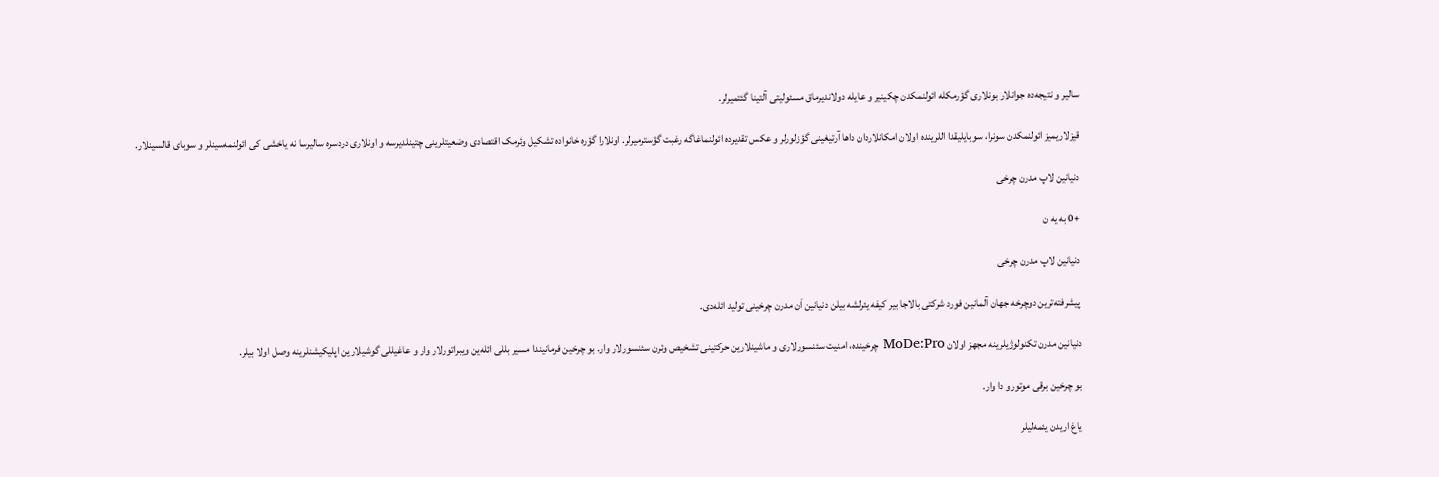سالیر و نتیجه‌ده جوانلار بونلاری گؤرمکله ائولنمکدن چکینیر و عایله‌ دولاندیرماق مسئولیتی آلتینا گئتمیرلر.

قیزلاریمیز ائولنمکدن سونرا، سوبایلیقدا اللرینده اولان امکانلاردان داها آرتیغینی گؤزلورلر و عکس تقدیرده ائولنماغاگه رغبت گؤسترمیرلر. اونلارا گؤره خانواده تشکیل وئرمک اقتصادی وضعیتلرینی چتینلدیرسه و اونلاری دردسره سالیرسا نه یاخشی کی ائولنمه‌سینلر و سوبای قالسینلار.

دنیانین لاپ مدرن چرخی

+0 به یه ن

دنیانین لاپ مدرن چرخی

پیشرفته‌ترین دوچرخه جهان آلمانین فورد شرکتی بالاجا بیر کیفه یئرلشه بیلن دنیانین اَن مدرن چرخینی تولید ائله‌دی.

دنیانین مدرن تکنولوژیلرینه مجهز اولان MoDe:Pro چرخینده، امنیت سئنسورلاری و ماشینلارین حرکتینی تشخیص وئرن سئنسورلار وار. بو چرخین فرمانیندا مسیر بللی ائله‌ین ویبراتورلار وار و عاغیللی گوشیلارین اپلیکیشنلرینه وصل اولا بیلر.

بو چرخین برقی موتورو دا وار.

یاغ اریدن یئمه‌لیلر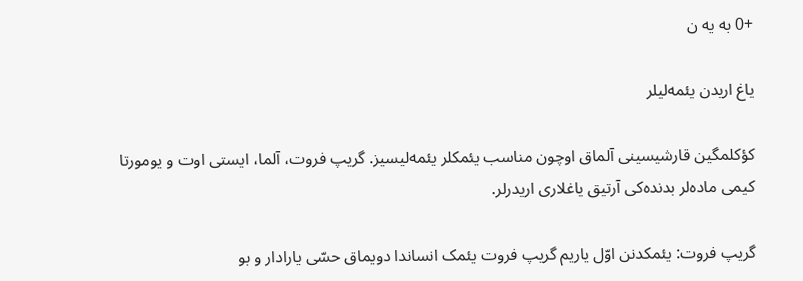+0 به یه ن

یاغ اریدن یئمه‌لیلر

کؤکلمگین قارشیسینی آلماق اوچون مناسب یئمکلر یئمه‌لیسیز. گریپ فروت، آلما، ایستی اوت و یومورتا کیمی ماده‌لر بدنده‌کی آرتیق یاغلاری اریدرلر.

گریپ فروت: یئمکدنن اوّل یاریم گریپ فروت یئمک انساندا دویماق حسّی یارادار و بو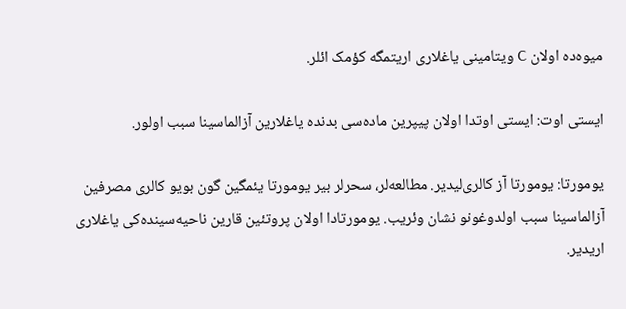میوه‌ده اولان C ویتامینی یاغلاری اریتمگه کؤمک ائلر.

ایستی اوت: ایستی اوتدا اولان پیپرین ماده‌سی بدنده یاغلارین آزالماسینا سبب اولور.

یومورتا: یومورتا آز کالری‌لیدیر. مطالعه‌لر، سحرلر بیر یومورتا یئمگین گون بویو کالری مصرفین آزالماسینا سبب اولدوغونو نشان وئریب. یومورتادا اولان پروتئین قارین ناحیه‌سینده‌کی یاغلاری اریدیر.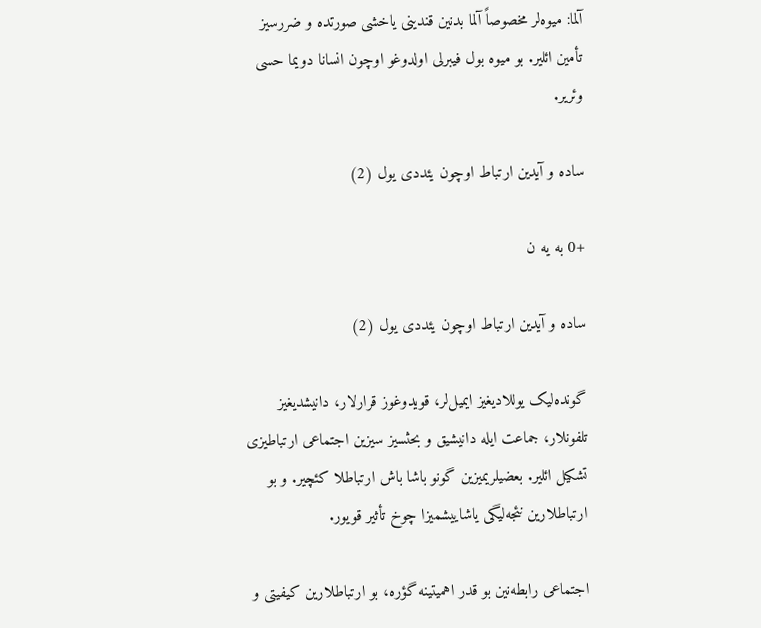آلما: میوه‌لر مخصوصاً آلما بدنین قندینی یاخشی صورتده و ضررسیز تأمین ائلیر. بو میوه بول فیبرلی اولدوغو اوچون انسانا دویما حسی وئریر.

ساده و آیدین ارتباط اوچون یئددی یول (2)

+0 به یه ن

ساده و آیدین ارتباط اوچون یئددی یول (2)

گونده‌لیک یوللادیغیز ایمیل‌لر، قویدوغوز قرارلار، دانیشدیغیز تلفونلار، جماعت ایله دانیشیق و بحثسیز سیزین اجتماعی ارتباطیزی تشکیل ائلیر. بعضیلریمیزین گونو باشا باش ارتباطلا کئچیر. و بو ارتباطلارین نئجه‌لیگی یاشاییشمیزا چوخ تأثیر قویور.

اجتماعی رابطه‌نین بو قدر اهمیتینه گؤره، بو ارتباطلارین کیفیتی و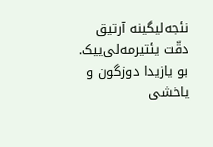نئجه‌لیگینه آرتیق دقّت یئتیرمه‌لی‌ییک. بو یازیدا دوزگون و یاخشی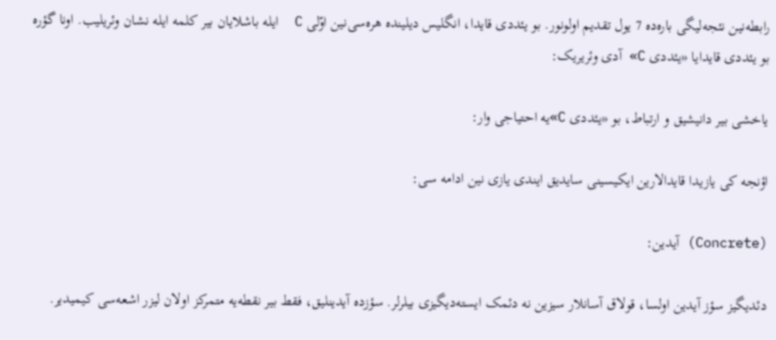رابطه‌نین نئجه‌لیگی باره‌ده 7 یول تقدیم اولونور. بو یئددی قایدا، انگلیس دیلینده هره‌سی‌نین اوّلی C  ایله باشلایان بیر کلمه ایله نشان وئریلیب. اونا گؤره بو یئددی قایدایا «یئددی C» آدی وئریریک:

یاخشی بیر دانیشیق و ارتباط، بو «یئددی C»یه احتیاجی وار:

اؤنجه کی یازیدا قایدالارین ایکیسینی سایدیق ایندی یازی نین ادامه سی:

(Concrete) آیدین:

دئدیگیز سؤز آیدین اولسا، قولاق آسانلار سیزین نه دئمک ایسته‌دیگیزی بیلرلر. سؤزده آیدینلیق، فقط بیر نقطه‌یه متمرکز اولان لیزر اشعه‌سی کیمیدیر.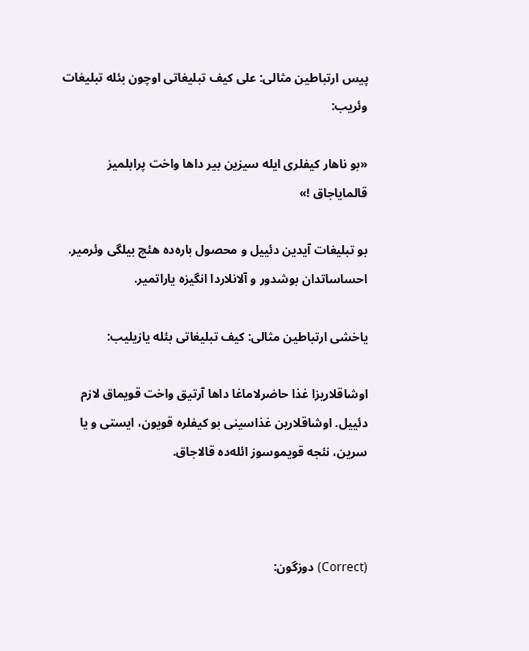پیس ارتباطین مثالی: علی کیف تبلیغاتی اوچون بئله تبلیغات وئریب:

«بو ناهار کیفلری ایله سیزین بیر داها واخت پرابلمیز قالمایاجاق !»

بو تبلیغات آیدین دئییل و محصول باره‌ده هئچ بیلگی وئرمیر. احساساتدان بوشدور و آلانلاردا انگیزه یاراتمیر.

یاخشی ارتباطین مثالی: کیف تبلیغاتی بئله یازیلیب:

اوشاقلاریزا غذا حاضرلاماغا داها آرتیق واخت قویماق لازم دئییل. اوشاقلارین غذاسینی بو کیفلره قویون، ایستی و یا سرین، نئجه قویموسوز ائله‌ده قالاجاق.



(Correct) دوزگون: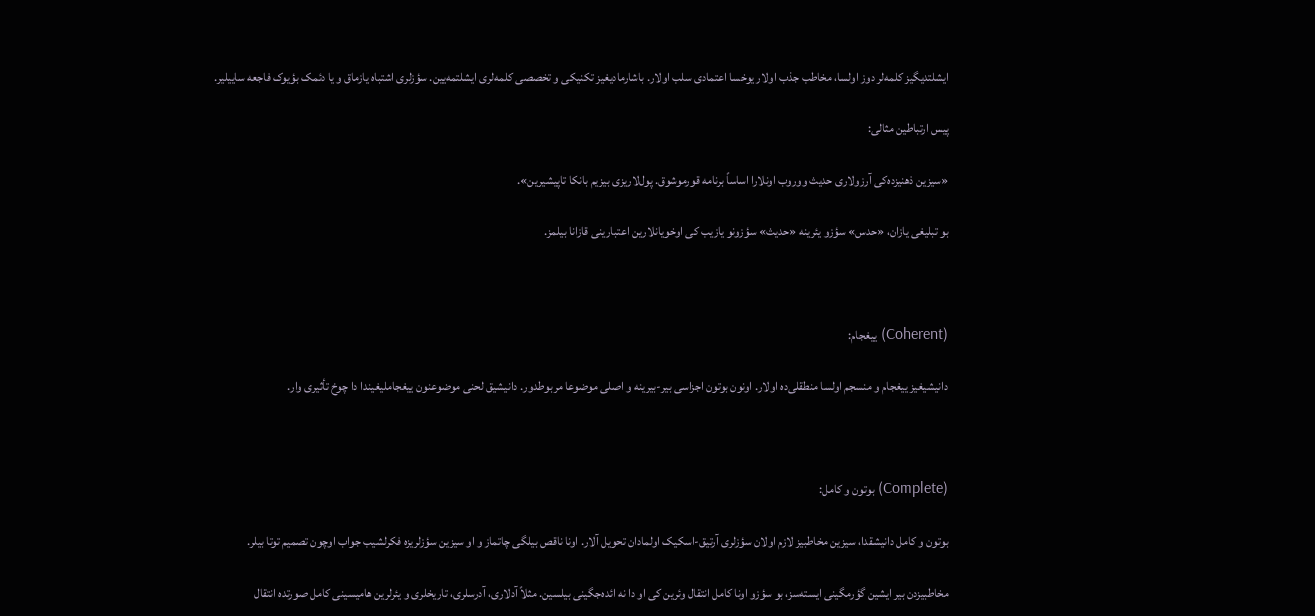ایشلتدیگیز کلمه‌لر دوز اولسا، مخاطب جذب اولار یوخسا اعتمادی سلب اولار. باشارمادیغیز تکنیکی و تخصصی کلمه‌لری ایشلتمه‌یین. سؤزلری اشتباه یازماق و یا دئمک بؤیوک فاجعه ساییلیر.

پیس ارتباطین مثالی:

«سیزین ذهنیزده‌کی آرزولاری حدیث ووروب اونلارا اساساً برنامه‌ قورموشوق. پول‌لاریزی بیزیم بانکا تاپیشیرین».

بو تبلیغی یازان، «حدس» سؤزو یئرینه «حدیث» سؤزونو یازیب کی اوخویانلارین اعتبارینی قازانا بیلمز.



(Coherent) ییغجام:

دانیشیغیز ییغجام و منسجم اولسا منطقلی‌ده اولار. اونون بوتون اجزاسی بیر-بیرینه و اصلی موضوعا مربوطدور. دانیشیق لحنی موضوعنون ییغجاملیغیندا دا چوخ تأثیری وار.



(Complete) بوتون و کامل:

بوتون و کامل دانیشقدا، سیزین مخاطبیز لازم اولان سؤزلری آرتیق-اسکیک اولمادان تحویل آلار. اونا ناقص بیلگی چاتماز و او سیزین سؤزلریزه فکرلشیب جواب اوچون تصمیم توتا بیلر.

مخاطبیزدن بیر ایشین گؤرمگینی ایسته‌سز، بو سؤزو اونا کامل انتقال وئرین کی او دا نه ائده‌جگینی بیلسین. مثلاً آدلاری، آدرسلری، تاریخلری و یئرلرین هامیسینی کامل صورتده انتقال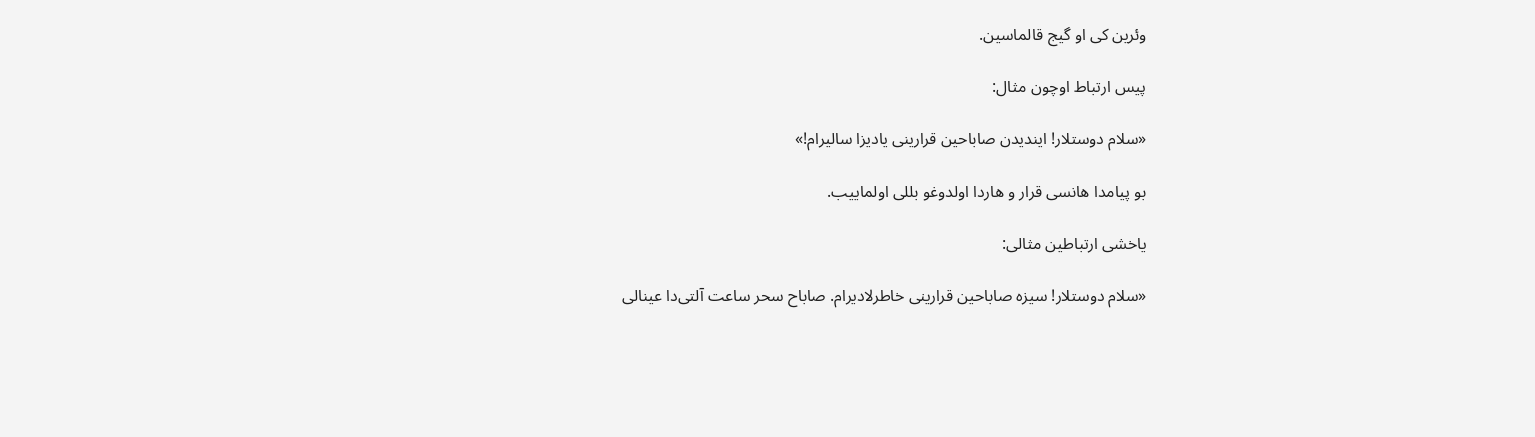وئرین کی او گیج قالماسین.

پیس ارتباط اوچون مثال:

«سلام دوستلار! ایندیدن صاباحین قرارینی یادیزا سالیرام!»

بو پیامدا هانسی قرار و هاردا اولدوغو بللی اولماییب.

یاخشی ارتباطین مثالی:

«سلام دوستلار! سیزه صاباحین قرارینی خاطرلادیرام. صاباح سحر ساعت آلتی‌دا عینالی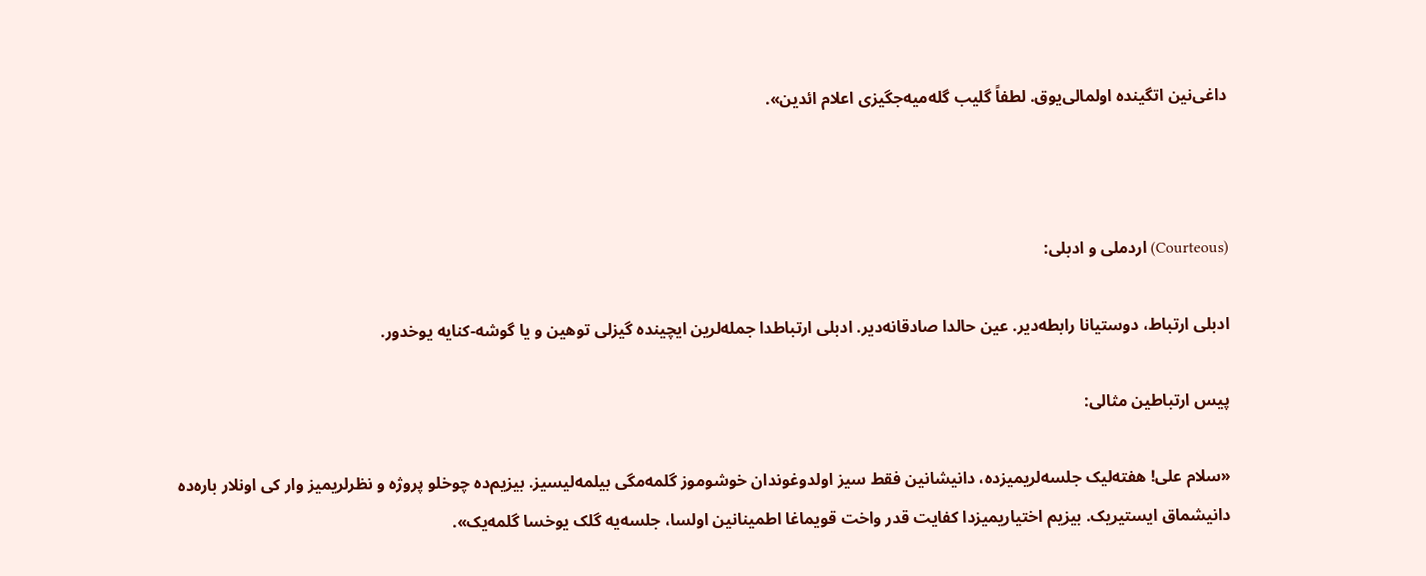داغی‌نین اتگینده اولمالی‌یوق. لطفاً گلیب گله‌میه‌جگیزی اعلام ائدین».



(Courteous) اردملی و ادبلی:

ادبلی ارتباط، دوستیانا رابطه‌دیر. عین حالدا صادقانه‌دیر. ادبلی ارتباطدا جمله‌لرین ایچینده گیزلی توهین و یا گوشه-کنایه یوخدور.

پیس ارتباطین مثالی:

«سلام علی! هفته‌لیک جلسه‌لریمیزده، دانیشانین فقط سیز اولدوغوندان خوشوموز گلمه‌مگی بیلمه‌لیسیز. بیزیم‌ده چوخلو پروژه و نظرلریمیز وار کی اونلار باره‌ده دانیشماق ایستیریک. بیزیم‌ اختیاریمیزدا کفایت قدر واخت قویماغا اطمینانین اولسا، جلسه‌یه گلک یوخسا گلمه‌یک».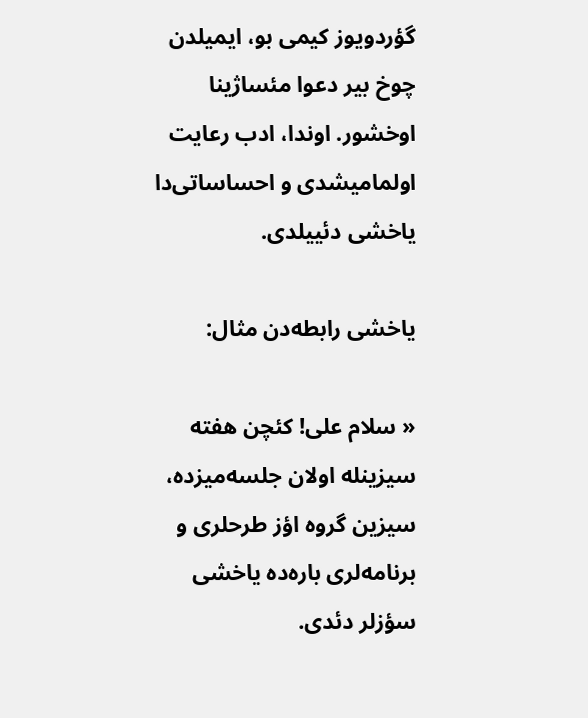گؤردویوز کیمی بو، ایمیلدن چوخ بیر دعوا مئساژینا اوخشور. اوندا، ادب رعایت اولمامیشدی و احساساتی‌دا یاخشی دئییلدی.

یاخشی رابطه‌دن مثال:

« سلام علی! کئچن هفته سیزینله اولان جلسه‌میزده، سیزین گروه اؤز طرحلری و برنامه‌لری باره‌ده یاخشی سؤزلر دئدی.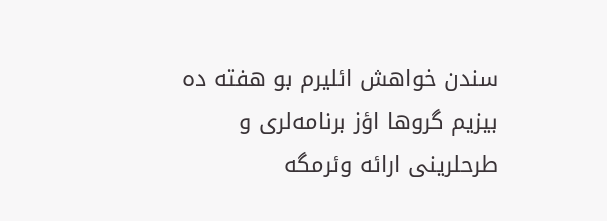سندن خواهش ائلیرم بو هفته‌ ده بیزیم گروها اؤز برنامه‌لری و طرحلرینی ارائه وئرمگه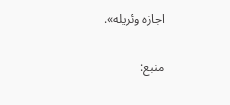اجازه وئریله».

منبع: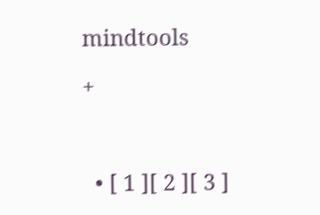mindtools

+



  • [ 1 ][ 2 ][ 3 ]